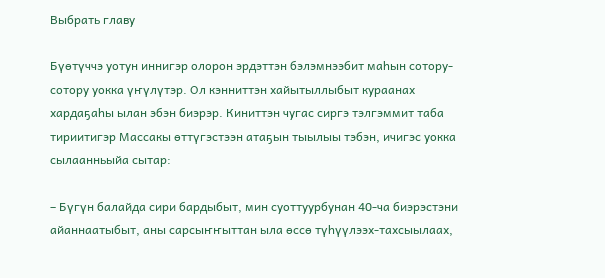Выбрать главу

Бүөтүччэ уотун иннигэр олорон эрдэттэн бэлэмнээбит маһын сотору-сотору уокка үҥүлүтэр. Ол кэнниттэн хайытыллыбыт кураанах хардаҕаһы ылан эбэн биэрэр. Киниттэн чугас сиргэ тэлгэммит таба тириитигэр Массакы өттүгэстээн атаҕын тыылыы тэбэн, ичигэс уокка сылаанньыйа сытар:

– Бүгүн балайда сири бардыбыт, мин суоттуурбунан 40-ча биэрэстэни айаннаатыбыт, аны сарсыҥҥыттан ыла өссө түһүүлээх-тахсыылаах,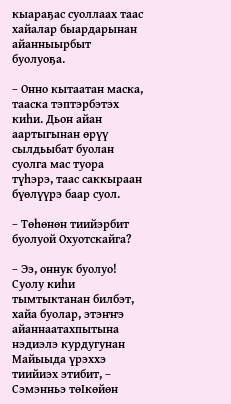кыараҕас суоллаах таас хайалар быардарынан айанныырбыт буолуоҕа.

– Онно кытаатан маска, тааска тэптэрбэтэх киһи. Дьон айан аартыгынан өрүү сылдьыбат буолан суолга мас туора түһэрэ, таас саккыраан бүөлүүрэ баар суол.

– Төһөнөн тиийэрбит буолуой Охуотскайга?

– Ээ, оннук буолуо! Суолу киһи тымтыктанан билбэт, хайа буолар, этэҥҥэ айаннаатахпытына нэдиэлэ курдугунан Майыыда үрэххэ тиийиэх этибит, – Сэмэнньэ төІкөйөн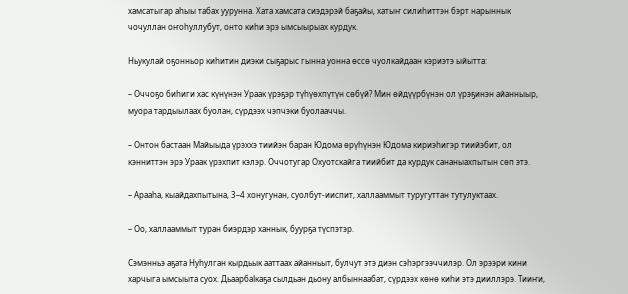хамсатыгар аһыы табах уурунна. Хата хамсата сиэдэрэй баҕайы, хатыҥ силиһиттэн бэрт нарыннык чочуллан оҥоһуллубут, онто киһи эрэ ымсыырыах курдук.

Ньукулай оҕонньор киһитин диэки сыҕарыс гынна уонна өссө чуолкайдаан кэриэтэ ыйытта:

– Оччоҕо биһиги хас күнүнэн Ураак үрэҕэр түһүөхпүтүн сөбүй? Мин өйдүүрбүнэн ол үрэҕинэн айанныыр, муора тардыылаах буолан, сүрдээх чэпчэки буолааччы.

– Онтон бастаан Майыыда үрэххэ тиийэн баран Юдома өрүһүнэн Юдома кириэһигэр тиийэбит, ол кэнниттэн эрэ Ураак үрэхпит кэлэр. Оччотугар Охуотскайга тиийбит да курдук сананыахпытын сөп этэ.

– Арааһа, кыайдахпытына, 3–4 хонугунан, суолбут-ииспит, халлааммыт туругуттан тутулуктаах.

– Оо, халлааммыт туран биэрдэр ханнык, буурҕа түспэтэр.

Сэмэнньэ аҕата Нуһулган кырдьык ааттаах айанньыт, булчут этэ диэн сэһэргээччилэр. Ол эрээри кини харчыга ымсыыта суох. ДьаарбаІкаҕа сылдьан дьону албыннаабат, сүрдээх көнө киһи этэ дииллэрэ. Тииҥи,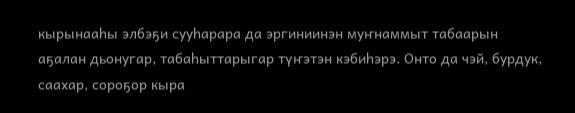кырынааһы элбэҕи сууһарара да эргиниинэн муҥнаммыт табаарын аҕалан дьонугар, табаһыттарыгар түҥэтэн кэбиһэрэ. Онто да чэй, бурдук, саахар, сороҕор кыра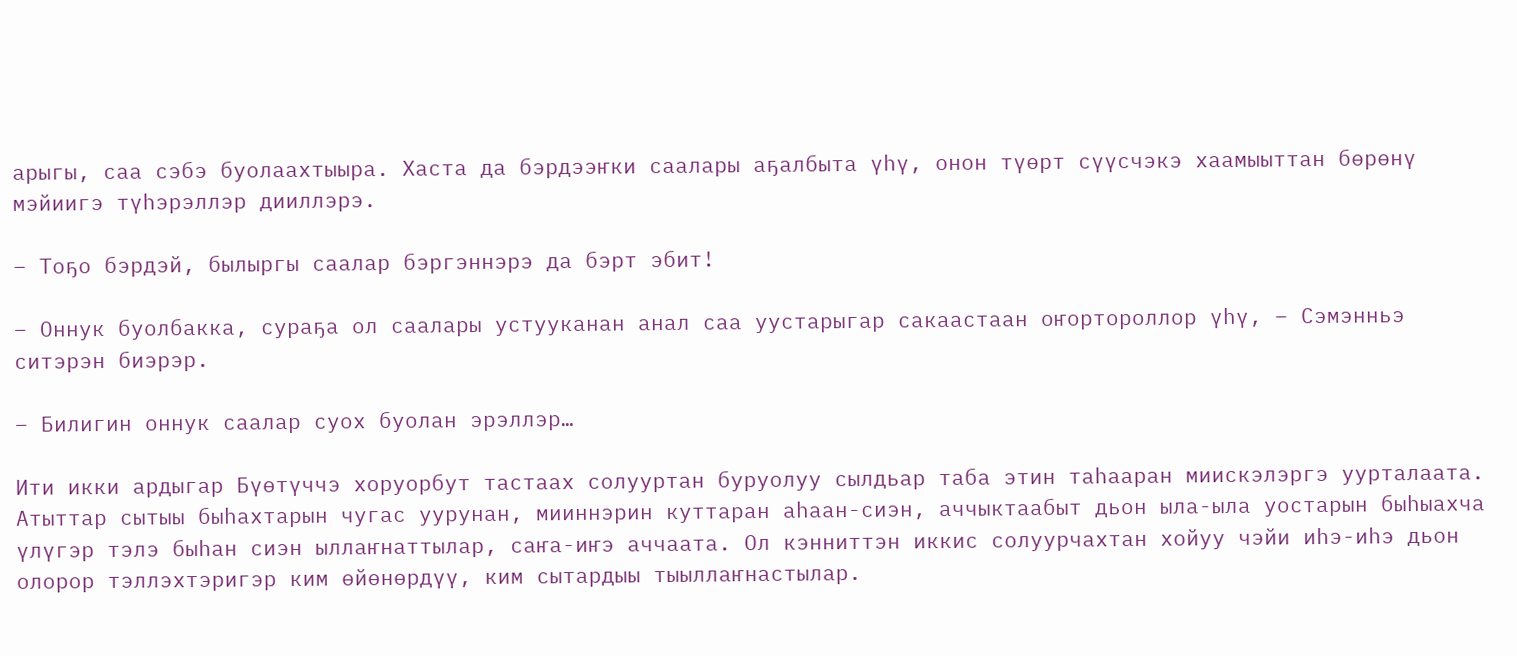арыгы, саа сэбэ буолаахтыыра. Хаста да бэрдээҥки саалары аҕалбыта үһү, онон түөрт сүүсчэкэ хаамыыттан бөрөнү мэйиигэ түһэрэллэр дииллэрэ.

– Тоҕо бэрдэй, былыргы саалар бэргэннэрэ да бэрт эбит!

– Оннук буолбакка, сураҕа ол саалары устууканан анал саа уустарыгар сакаастаан оҥортороллор үһү, – Сэмэнньэ ситэрэн биэрэр.

– Билигин оннук саалар суох буолан эрэллэр…

Ити икки ардыгар Бүөтүччэ хоруорбут тастаах солууртан буруолуу сылдьар таба этин таһааран миискэлэргэ уурталаата. Атыттар сытыы быһахтарын чугас уурунан, мииннэрин куттаран аһаан-сиэн, аччыктаабыт дьон ыла-ыла уостарын быһыахча үлүгэр тэлэ быһан сиэн ыллаҥнаттылар, саҥа-иҥэ аччаата. Ол кэнниттэн иккис солуурчахтан хойуу чэйи иһэ-иһэ дьон олорор тэллэхтэригэр ким өйөнөрдүү, ким сытардыы тыыллаҥнастылар.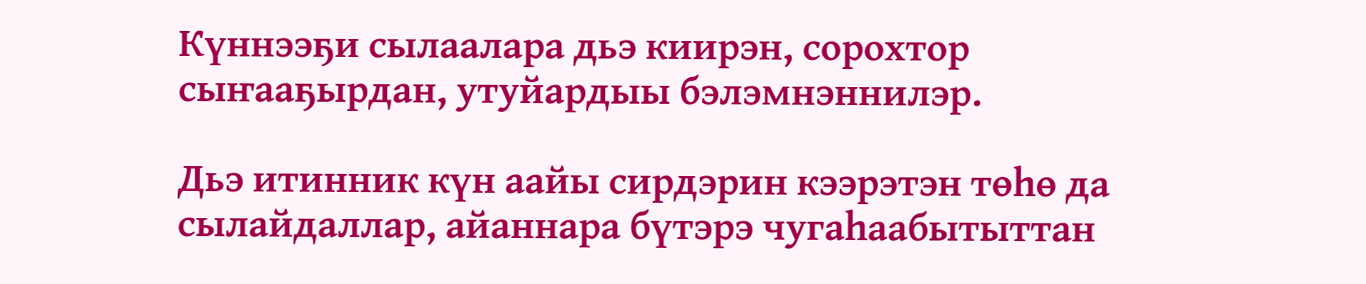Күннээҕи сылаалара дьэ киирэн, сорохтор сыҥааҕырдан, утуйардыы бэлэмнэннилэр.

Дьэ итинник күн аайы сирдэрин кээрэтэн төһө да сылайдаллар, айаннара бүтэрэ чугаһаабытыттан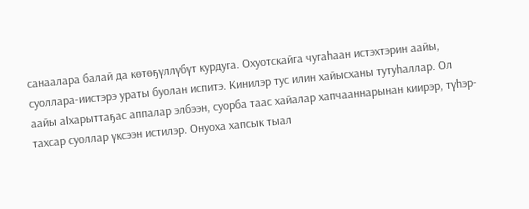санаалара балай да көтөҕүллүбүт курдуга. Охуотскайга чугаһаан истэхтэрин аайы, суоллара-иистэрэ ураты буолан испитэ. Кинилэр тус илин хайысханы тутуһаллар. Ол аайы аІхарыттаҕас аппалар элбээн, суорба таас хайалар хапчааннарынан киирэр, түһэр-тахсар суоллар үксээн истилэр. Онуоха хапсык тыал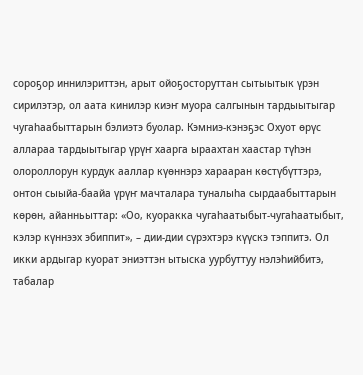сороҕор иннилэриттэн, арыт ойоҕосторуттан сытыытык үрэн сирилэтэр, ол аата кинилэр киэҥ муора салгынын тардыытыгар чугаһаабыттарын бэлиэтэ буолар. Кэмниэ-кэнэҕэс Охуот өрүс аллараа тардыытыгар үрүҥ хаарга ыраахтан хаастар түһэн олороллорун курдук ааллар күөннэрэ харааран көстүбүттэрэ, онтон сыыйа-баайа үрүҥ мачталара туналыһа сырдаабыттарын көрөн, айанньыттар: «Оо, куоракка чугаһаатыбыт-чугаһаатыбыт, кэлэр күннээх эбиппит», – дии-дии сүрэхтэрэ күүскэ тэппитэ. Ол икки ардыгар куорат эниэттэн ытыска уурбуттуу нэлэһийбитэ, табалар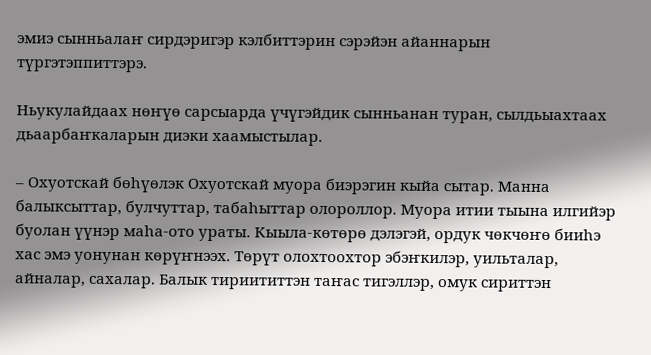эмиэ сынньалаҥ сирдэригэр кэлбиттэрин сэрэйэн айаннарын түргэтэппиттэрэ.

Ньукулайдаах нөҥүө сарсыарда үчүгэйдик сынньанан туран, сылдьыахтаах дьаарбаҥкаларын диэки хаамыстылар.

– Охуотскай бөһүөлэк Охуотскай муора биэрэгин кыйа сытар. Манна балыксыттар, булчуттар, табаһыттар олороллор. Муора итии тыына илгийэр буолан үүнэр маһа-ото ураты. Кыыла-көтөрө дэлэгэй, ордук чөкчөҥө бииһэ хас эмэ уонунан көрүҥнээх. Төрүт олохтоохтор эбэҥкилэр, уильталар, айналар, сахалар. Балык тириититтэн таҥас тигэллэр, омук сириттэн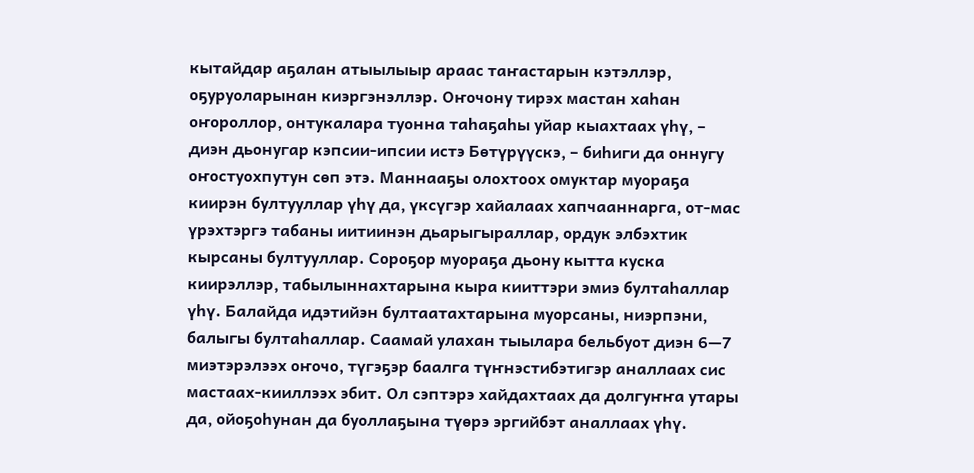кытайдар аҕалан атыылыыр араас таҥастарын кэтэллэр, оҕуруоларынан киэргэнэллэр. Оҥочону тирэх мастан хаһан оҥороллор, онтукалара туонна таһаҕаһы уйар кыахтаах үһү, – диэн дьонугар кэпсии-ипсии истэ Бөтүрүүскэ, – биһиги да оннугу оҥостуохпутун сөп этэ. Маннааҕы олохтоох омуктар муораҕа киирэн бултууллар үһү да, үксүгэр хайалаах хапчааннарга, от-мас үрэхтэргэ табаны иитиинэн дьарыгыраллар, ордук элбэхтик кырсаны бултууллар. Сороҕор муораҕа дьону кытта куска киирэллэр, табылыннахтарына кыра кииттэри эмиэ бултаһаллар үһү. Балайда идэтийэн бултаатахтарына муорсаны, ниэрпэни, балыгы бултаһаллар. Саамай улахан тыылара бельбуот диэн 6—7 миэтэрэлээх оҥочо, түгэҕэр баалга түҥнэстибэтигэр аналлаах сис мастаах-кииллээх эбит. Ол сэптэрэ хайдахтаах да долгуҥҥа утары да, ойоҕоһунан да буоллаҕына түөрэ эргийбэт аналлаах үһү.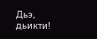Дьэ, дьикти!